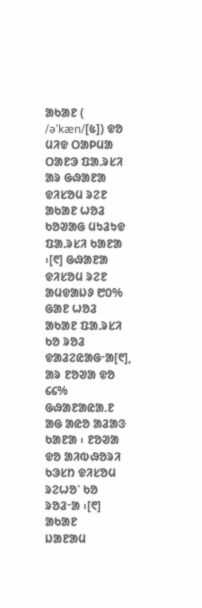ᱟᱠᱟᱱ ( /əˈkæn/[᱕]) ᱫᱚ ᱢᱤᱫ ᱛᱟᱞᱢᱟ ᱛᱟᱱᱳ ᱯᱟᱹᱨᱥᱤ ᱟᱨ ᱜᱷᱟᱱᱟ ᱫᱤᱥᱚᱢ ᱨᱮᱱ ᱟᱠᱟᱱ ᱦᱚᱲ ᱠᱚᱣᱟᱜ ᱢᱩᱲᱩᱫ ᱯᱟᱹᱨᱥᱤ ᱠᱟᱱᱟ ᱾[᱖] ᱜᱷᱟᱱᱟ ᱫᱤᱥᱚᱢ ᱨᱮᱱ ᱟᱢᱫᱟᱡᱽ ᱘᱐% ᱜᱟᱱ ᱦᱚᱲ ᱟᱠᱟᱱ ᱯᱟᱹᱨᱥᱤ ᱠᱚ ᱨᱚᱲ ᱫᱟᱲᱮᱭᱟᱜᱼᱟ[᱖], ᱟᱨ ᱱᱚᱣᱟ ᱫᱚ ᱔᱔% ᱜᱷᱟᱱᱟᱭᱟᱹᱱ ᱟᱜ ᱟᱭᱚ ᱟᱲᱟᱝ ᱠᱟᱱᱟ ᱾ ᱱᱚᱣᱟ ᱫᱚ ᱟᱤᱵᱷᱚᱨᱤ ᱠᱳᱥᱴ ᱫᱤᱥᱚᱢ ᱨᱮᱦᱚᱸ ᱠᱚ ᱨᱚᱲᱼᱟ ᱾[᱖]
ᱟᱠᱟᱱ
ᱡᱟᱱᱟᱢ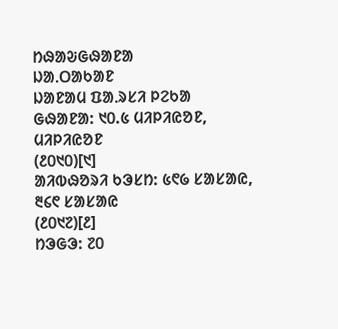ᱴᱷᱟᱶᱜᱷᱟᱱᱟ
ᱡᱟᱹᱛᱟᱠᱟᱱ
ᱡᱟᱱᱟᱢ ᱯᱟᱹᱨᱥᱤ ᱞᱮᱠᱟ
ᱜᱷᱟᱱᱟ: ᱑᱐.᱕ ᱢᱤᱞᱤᱭᱚᱱ,
ᱢᱤᱞᱤᱭᱚᱱ
(᱒᱐᱑᱐)[᱑]
ᱟᱤᱵᱷᱚᱨᱤ ᱠᱳᱥᱴ: ᱕᱖᱙ ᱥᱟᱥᱟᱭ,
᱓᱔᱖ ᱥᱟᱥᱟᱭ
(᱒᱐᱑᱗)[᱒]
ᱴᱳᱜᱳ: ᱗᱐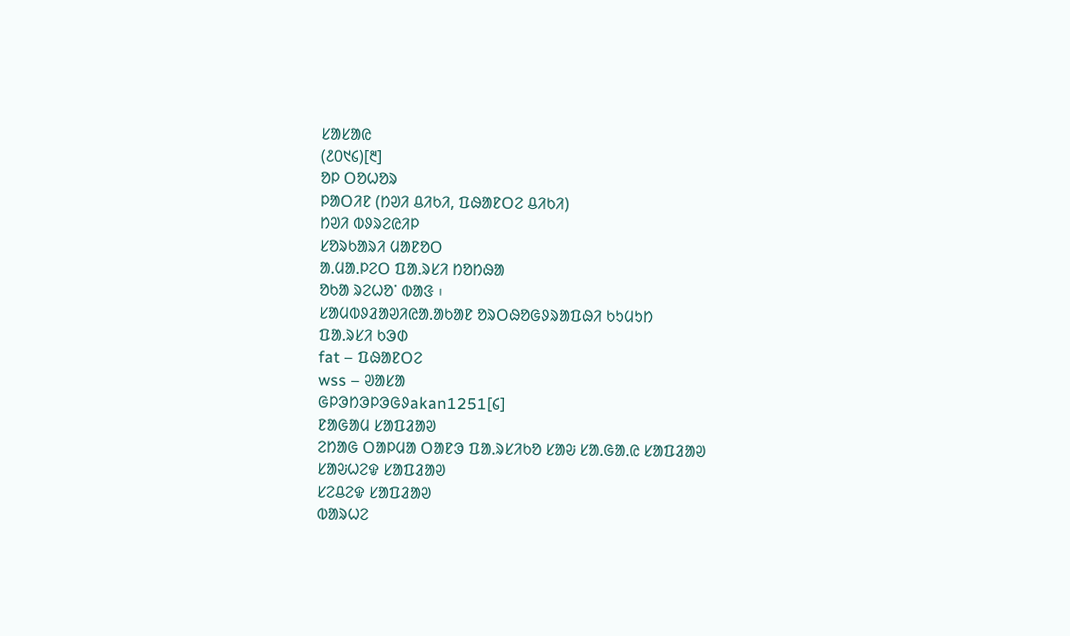ᱥᱟᱥᱟᱭ
(᱒᱐᱑᱔)[᱓]
ᱚᱞ ᱛᱚᱦᱚᱨ
ᱞᱟᱛᱤᱱ (ᱴᱣᱤ ᱪᱤᱠᱤ, ᱯᱷᱟᱱᱛᱮ ᱪᱤᱠᱤ)
ᱴᱣᱤ ᱵᱽᱨᱮᱭᱤᱞ
ᱥᱚᱨᱠᱟᱨᱤ ᱢᱟᱱᱚᱛ
ᱟᱹᱢᱟᱹᱞᱮᱛ ᱯᱟᱹᱨᱥᱤ ᱴᱚᱴᱷᱟ
ᱚᱠᱟ ᱨᱮᱦᱚᱸ ᱵᱟᱝ ᱾
ᱥᱟᱢᱵᱽᱲᱟᱣᱤᱭᱟᱹᱟᱠᱟᱱ ᱚᱨᱛᱷᱚᱜᱽᱨᱟᱯᱷᱤ ᱠᱩᱢᱩᱴ
ᱯᱟᱹᱨᱥᱤ ᱠᱳᱰ
fat – ᱯᱷᱟᱱᱛᱮ
wss – ᱣᱟᱥᱟ
ᱜᱞᱳᱴᱳᱞᱳᱜᱽakan1251[᱔]
ᱱᱟᱜᱟᱢ ᱥᱟᱯᱲᱟᱣ
ᱮᱴᱟᱜ ᱛᱟᱞᱢᱟ ᱛᱟᱱᱳ ᱯᱟᱹᱨᱥᱤᱠᱚ ᱥᱟᱶ ᱥᱟᱹᱜᱟᱹᱭ ᱥᱟᱯᱲᱟᱣ
ᱥᱟᱶᱦᱮᱫ ᱥᱟᱯᱲᱟᱣ
ᱥᱮᱪᱮᱫ ᱥᱟᱯᱲᱟᱣ
ᱵᱟᱨᱦᱮ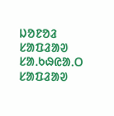ᱡᱚᱱᱚᱲ ᱥᱟᱯᱲᱟᱣ
ᱥᱟᱹᱠᱷᱭᱟᱹᱛ ᱥᱟᱯᱲᱟᱣ